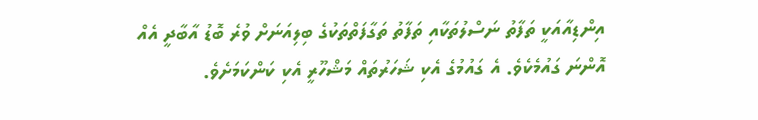އިންޑިއާއަކީ ތަފާތު ނަސްލުތަކާއި ތަފާތު ތަގާފަތްތަކުގެ ބިލިއަނަށް ވުރެ ބޮޑު އާބާދީ އެއް އޮންނަ ގައުމެކެވެ. އެ ގައުމުގެ އެކި ޝަހަރުތައް މަޝްހޫރީ އެކި ކަންކަމަށެވެ.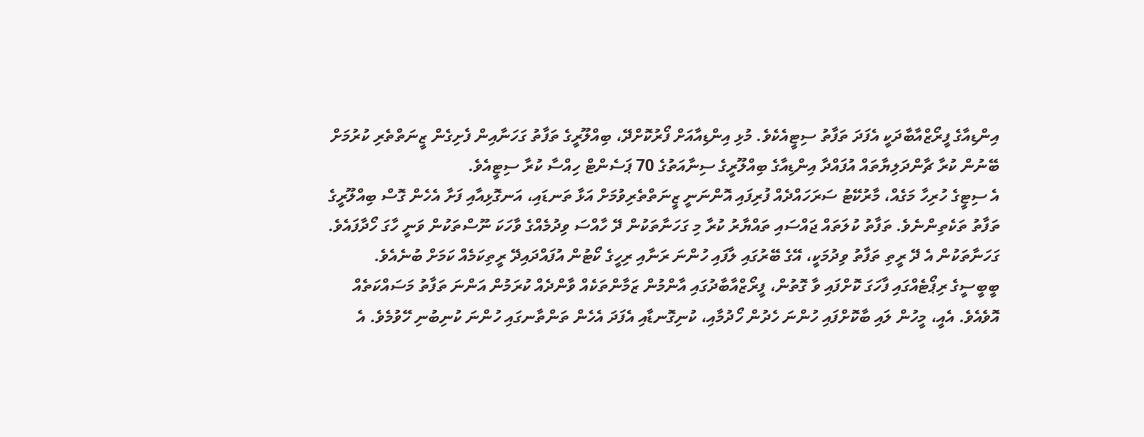އިންޑިއާގެ ފީރޯޒްއާބާދަކީ އެފަދަ ތަފާތު ސިޓީއެކެވެ. މުޅި އިންޑިއާއަށް ފޯރުކޮށްދޭ، ބިއްލޫރީގެ ތަފާތު ގަހަނާއިން ފެށިގެން ޒީނަތްތެރި ކުރުމަށް ބޭނުން ކުރާ ޗާންދަލިޔާތައް އުފައްދާ އިންޑިއާގެ ބިއްލޫރީގެ ސިނާއަތުގެ 70 ޕަސެންޓް ހިއްސާ ކުރާ ސިޓީއެވެ.
އެ ސިޓީގެ ހުރިހާ މަގެއް، މާރުކޭޓު ސަރަހައްދެއް ފުރިފައި އޮންނަނީ ޒީނަތްތެރިވުމަށް އަޅާ ތަނޑައި، އަނގޮޅިއާއި ފަށާ އެހެން ގޮސް ބިއްލޫރީގެ ތަފާތު ތަކެތިންނެވެ. ތަފާތު ކުލަތައް ޖައްސައި ތައްޔާރު ކުރާ މި ގަހަނާތަކުން ދޭ ހާއްސަ ވިދުމެއްގެ ވާހަކަ ނޫސްތަކުން ވަނީ ހާގަ ހޯދާފައެވެ.
ގަހަނާތަކުން އެ ދޭ ރީތި ތަފާތު ވިދުމަކީ، އޭގެ ބޭރުގައި ލާފައި ހުންނަ ރަނާއި ރިހީގެ ކޯޓުން އުފައްދައިދޭ ރީތިކަމެއް ކަމަށް ބުނެއެވެ.
ބީބީސީގެ ރިޕޯޓެއްގައި ފާހަގަ ކޮށްފައި ވާ ގޮތުން، ފީރޯޒްއާބާދުގައި އާންމުން ޒަމާންތަކެއް ވާންދެއް ކުރަމުން އަންނަ ތަފާތު މަސައްކަތެއް އޮވެއެވެ. އެއީ، މީހުން ލައި ބާކޮށްފައި ހުންނަ ހެދުން ހޯދުމާއި، ކުނިގޮނޑާއި އެފަދަ އެހެން ތަންތާނގައި ހުންނަ ކުނިބުނި ހޭވުމެވެ. އެ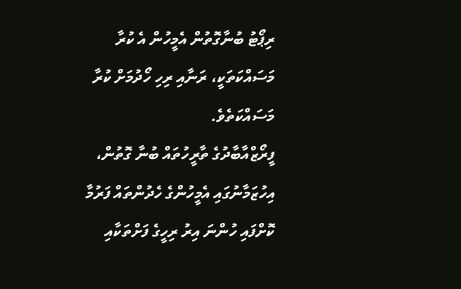ރިޕޯޓު ބުނާގޮތުން އެމީހުން އެ ކުރާ މަސައްކަތަކީ، ރަނާއި ރިހި ހޯދުމަށް ކުރާ މަސައްކަތެވެ.
ފީރޯޒްއާބާދުގެ ތާރީހުތައް ބުނާ ގޮތުން، އިހުޒަމާނުގައި އެމީހުންގެ ހެދުންތައް ފަރުމާ ކޮށްފައި ހުންނަ އިރު ރިހީގެ ފަށްތަކާއި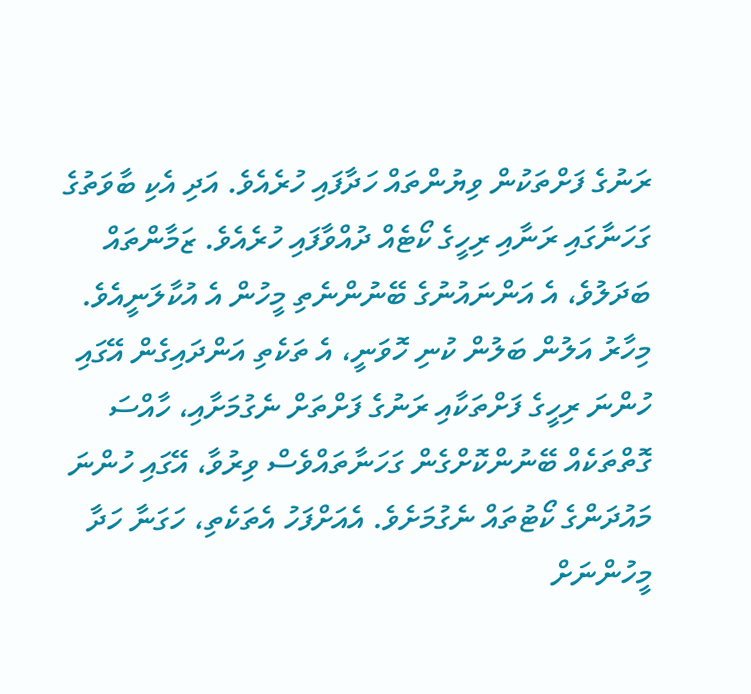ރަނުގެ ފަށްތަކުން ވިޔުންތައް ހަދާފައި ހުރެއެވެ. އަދި އެކި ބާވަތުގެ ގަހަނާގައި ރަނާއި ރިހީގެ ކޯޓެއް ދުއްވާފައި ހުރެއެވެ. ޒަމާންތައް ބަދަލުވެ، އެ އަންނައުނުގެ ބޭނުންނެތި މީހުން އެ އުކާލަނީއެވެ.
މިހާރު އަލުން ބަލުން ކުނި ހޮވަނީ، އެ ތަކެތި އަންދައިގެން އޭގައި ހުންނަ ރިހީގެ ފަށްތަކާއި ރަނުގެ ފަށްތަށް ނެގުމަށާއި، ހާއްސަ ގޮތްތަކެއް ބޭނުންކޮށްގެން ގަހަނާތައްވެސް ވިރުވާ، އޭގައި ހުންނަ މައުދަންގެ ކޯޓުތައް ނެގުމަށެވެ. އެއަށްފަހު އެތަކެތި، ހަގަނާ ހަދާ މީހުންނަށް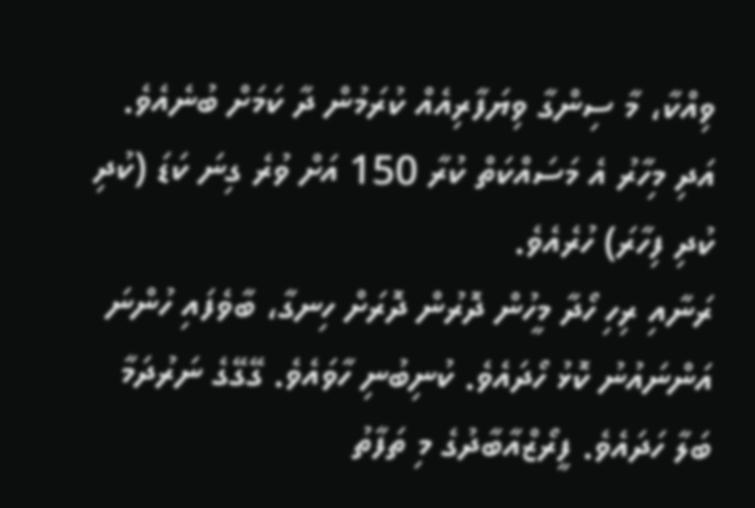ވިއްކާ، މާ ސިންގާ ވިޔަފާރިއެއް ކުރަމުން ދާ ކަމަށް ބުނެއެވެ. އަދި މިހާރު އެ މަސައްކަތް ކުރާ 150 އަށް ވުރެ ގިނަ ކަޑަ (ކުދި ކުދި ފިހާރަ) ހުރެއެވެ.
ރަނާއި ރިހި ހޯދާ މީހުން ދޮރުން ދޮރަށް ހިނގާ، ބާވެފައި ހުންނަ އަންނައުނު ކޮޅު ހޯދައެވެ. ކުނިބުނި ހާވައެވެ. ގޭގޭގެ ނަރުދަމާ ބަލާ ހަދައެވެ. ފީރޯޒްއާބާދުގެ މި ތަފާތު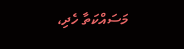މަސައްކަތާ ހެދި،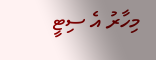މިހާރު އެ ސިޓީ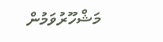މަޝްހޫރުވަމުން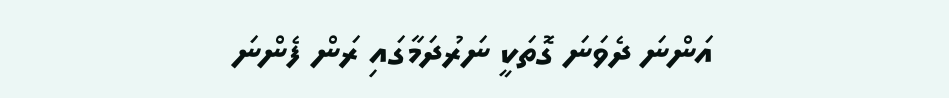އަންނަ ދެވަނަ ގޮތަކީ ނަރުދަމާގައި ރަން ފެންނަ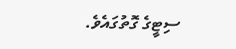ސިޓީގެ ގޮތުގައެވެ.